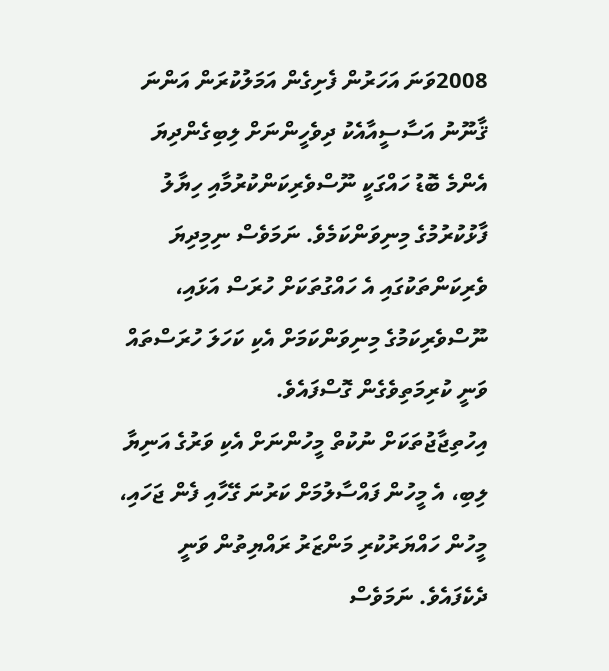2008ވަނަ އަހަރުން ފެށިގެން އަމަލުކުރަން އަންނަ ޤާނޫނު އަސާސީއާއެކު ދިވެހީންނަށް ލިބިގެންދިޔަ އެންމެ ބޮޑު ހައްގަކީ ނޫސްވެރިކަންކުރުމާއި ހިޔާލު ފާޅުކުރުމުގެ މިނިވަންކަމެވެ. ނަމަވެސް ނިމިދިޔަ ވެރިކަންތަކުގައި އެ ހައްގުތަކަށް ހުރަސް އަޅައި، ނޫސްވެރިކަމުގެ މިނިވަންކަމަށް އެކި ކަހަލަ ހުރަސްތައް ވަނީ ކުރިމަތިވެގެން ގޮސްފައެވެ.
އިހުތިޖާޖުތަކަށް ނުކުތް މީހުންނަށް އެކި ވަރުގެ އަނިޔާ ލިބި، އެ މީހުން ފައްސާލުމަށް ކަރުނަ ގޭހާއި ފެން ޖަހައި، މީހުން ހައްޔަރުކުރި މަންޒަރު ރައްޔިތުން ވަނީ ދެކެފައެވެ. ނަމަވެސް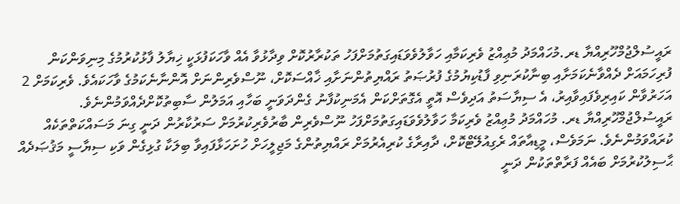ރައީސުލްޖުމްހޫރިއްޔާ ޑރ.މުހައްމަދު މުޢިއްޒު ވެރިކަމާއި ހަވާލުވެވަޑައިގަތުމަށްފަހު ތަކުރާރުކޮށް ވިދާޅުވާ އެއް ވާހަކަފުޅަކީ ޚިޔާލު ފާޅުކުރުމުގެ މިނިވަންކަން ފުރިހަމައަށް ދެއްވާނެކަމަށާއި ބިނާކުރަނިވި ފާޑުކިޔުމުގެ ފުރުޞަތު ރައްޔިތުންނަށާއި ޚާއްސަކޮށް، ނޫސްވެރިންނަށް އޮންނާނެކަމުގެ ވާހަކައެވެ. ވެރިކަމަށް 2 އަހަރުވާން ކައިރިވެފައިވާއިރު، އެ ސިޔާސަތު އަދިވެސް އޮތީ އެގޮތަށްކަން އެމަނިކުފާނު ގެންދަވަނީ ބަހާއި އަމަލުން ސާބިތުކޮށްދެއްވަމުންނެވެ.
ރައީސުލްޖުމްހޫރިއްޔާ ޑރ. މުހައްމަދު މުޢިއްޒު ވެރިކަމާ ހަވާލުވެވަޑައިގަތުމަށްފަހު ނޫސްވެރިން ބާރުވެރިކުރުމަށް ސަރުކާރުން ދަނީ ގިނަ މަސައްކަތްތަކެއް ކުރައްވަމުންނެވެ. ނަމަވެސް، މީޑިއާތައް ރެގިއުލޭޓްކޮށް، ދާއިރާގެ ކުރިއެރުމަށް ރައްޔިތުންގެ މަޖިލީހަށް ހުށަހަޅާފައިވާ ބިލަކާ ގުޅިގެން ވަކި ސިޔާސީ މަޤުޞަދެއް ޙާސިލުކުރުމަށް ބައެއް ފަރާތްތަކުން ދަނީ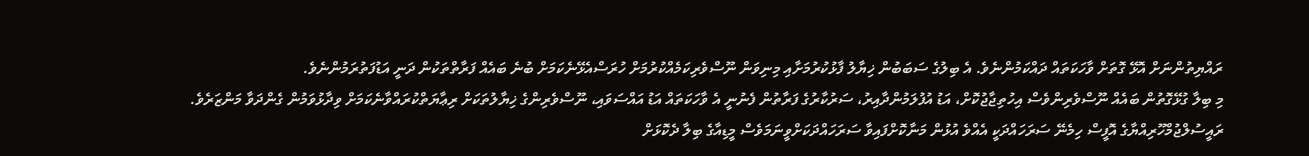ރައްޔިތުންނަށް އޮޅޭ ގޮތަށް ވާހަކަތައް ދައްކަމުންނެވެ. އެ ބިލުގެ ސަބަބުން ޚިޔާލު ފާޅުކުރުމަށާއި މިނިވަން ނޫސްވެރިކަމެއްކުރުމަށް ހުރަސްއެޅޭނެކަމަށް ބުނެ ބައެއް ފަރާތްތަކުން ދަނީ އަޑުފަތުރަމުންނެވެ.
މި ބިލާ ގުޅޭގޮތުން ބައެއް ނޫސްވެރިންވެސް އިހުތިޖާޖުކޮށް، އަޑު އުފުލަމުންދާއިރު، ސަރުކާރުގެ ފަރާތުން ފެނުނީ އެ ވާހަކަތައް އަޑު އައްސަވައި، ނޫސްވެރިންގެ ޚިޔާލުތަކަށް ރިޢާޔަތްކުރައްވާނެކަމަށް ވިދާޅުވަމުން ގެންދަވާ މަންޒަރެވެ.
ރައީސުލްޖުމްހޫރިއްޔާގެ އޮފީސް ހިމެނޭ ސަރަހައްދަކީ އެއްވެ އުޅުން މަނާކޮށްފައިވާ ސަރަހައްދަކަށްވީނަމަވެސް މީޑިއާގެ ބިލާ ދެކޮޅަށް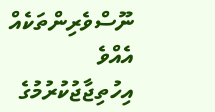ނޫސްވެރިންތަކެއް އެއްވެ އިހުތިޖާޖުކުރުމުގެ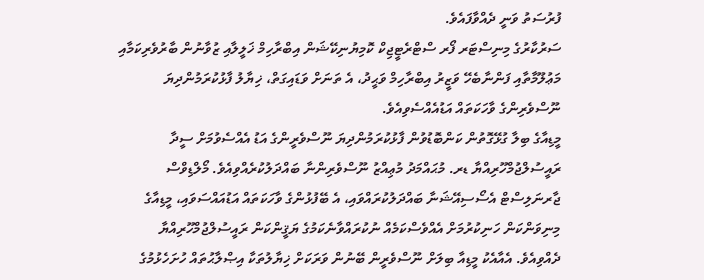ފުރުސަތު ވަނީ ދެއްވާފައެވެ.
ސަރުކާރުގެ މިނިސްޓަރ ފޯރ ސްޓްރެޓީޖިކް ކޮމިޔުނިކޭޝަން އިބްރާހިމް ޚަލީލާއި ޒުވާނުން ބާރުވެރިކަމާއި މަޢުލޫމާތާއި ފަންނާބެހޭ ވަޒީރު އިބްރާހިމް ވަޙީދު، އެ ތަނަށް ވަޑައިގަތް، ޚިޔާލު ފާޅުކުރަމުންދިޔަ ނޫސްވެރިންގެ ވާހަކަތައް އަޑުއެއްސެވިއެވެ.
މީޑިއާގެ ބިލާ ގުޅޭގޮތުން ކަންބޮޑުވުން ފާޅުކުރަމުންދިޔަ ނޫސްވެރީންގެ އަޑު އެއްސެވުމަށް ސީދާ ރައީސުލްޖުމްހޫރިއްޔާ ޑރ. މުޙައްމަދު މުޢިއްޒު ނޫސްވެރިންނާ ބައްދަލުކުރެއްވިއެވެ. މޯލްޑިވްސް ޖާރނަލިސްޓް އެސޯސިއޭޝަނާ ބައްދަލުކުރައްވައި، އެ ބޭފުޅުންގެ ވާހަކަތައް އަޑުއައްސަވައި، މީޑިއާގެ މިނިވަންކަން ހަނިކުރުމަށް އެއްވެސްކަމެއް ނުކުރައްވާނެކަމުގެ ޔަޤީންކަން ރައީސުލްޖުމްހޫރިއްޔާ ދެއްވިއެވެ. އެއާއެކު މީޑިއާ ބިލަށް ނޫސްވެރީން ބޭނުން ވަރަކަށް ޚިޔާލުތަކާ އިޞްލާޙުތައް ހުށަހެޅުމުގެ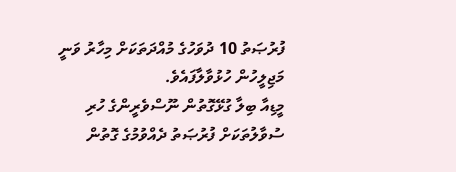ފުރުޞަތު 10 ދުވަހުގެ މުއްދަތަކަށް މިހާރު ވަނީ މަޖިލީހުން ހުޅުވާލާފައެވެ.
މީޑިއާ ބިލާ ގުޅޭގޮތުން ނޫސްވެރީންގެ ހުރި ސުވާލުތަކަށް ފުރުޞަތު ދެއްވުމުގެ ގޮތުން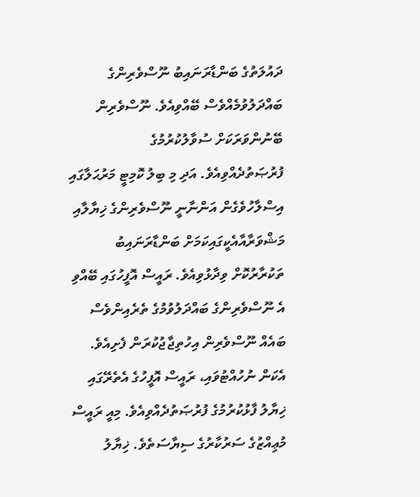ދައުލަތުގެ ބަންޑާރަނައިބު ނޫސްވެރިންގެ ބައްދަލުވުމެއްވެސް ބޭއްވިއެވެ. ނޫސްވެރިން ބޭނުންވަރަކަށް ސުވާލުކުރުމުގެ ފުރުޞަތުދެއްވިއެވެ. އަދި މި ބިލު ކޮމިޓީ މަރުޙަލާގައި އިސްލާހުވެގެން އަންނާނީ ނޫސްވެރިންގެ ޚިޔާލާއި މަޝްވަރާއާއެކީގައިކަމަށް ބަންޑާރަނައިބު ތަކުރާރުކޮށް ވިދާޅުވިއެވެ. ރައީސް އޮފީހުގައި ބޭއްވި އެ ނޫސްވެރިންގެ ބައްދަލުވުމުގެ ތެރެއިންވެސް ބައެއް ނޫސްވެރިން އިހުތިޖާޖުކުރަން ފެށިއެވެ. އެކަން ނުހުއްޓުވައި، ރައީސް އޮފީހުގެ އެތެރޭގައި ޚިޔާލު ފާޅުކުރުމުގެ ފުރުޞަތުދެއްވިއެވެ. މިއީ ރައީސް މުޢިއްޒުގެ ސަރުކާރުގެ ސިޔާސަތެވެ. ޚިޔާލު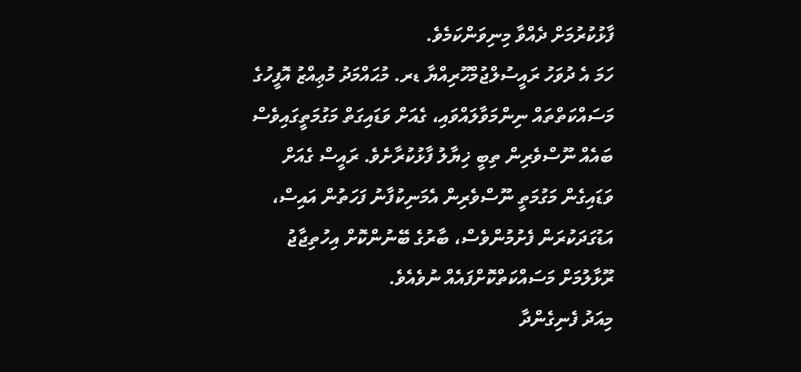ފާޅުކުރުމަށް ދެއްވާ މިނިވަންކަމެވެ.
ހަމަ އެ ދުވަހު ރައީސުލްޖުމްހޫރިއްޔާ ޑރ. މުޙައްމަދު މުޢިއްޒު އޮފީހުގެ މަސައްކަތްތައް ނިންމަވާލައްވައި، ގެއަށް ވަޑައިގަތް މަގުމަތީގައިވެސް ބައެއް ނޫސްވެރިން ތިބީ ޚިޔާލު ފާޅުކުރާށެވެ. ރައީސް ގެއަށް ވަޑައިގެން މަގުމަތީ ނޫސްވެރިން އެމަނިކުފާނު ފަހަތުން އައިސް، އަޑުގަދަކުރަން ފެށުމުންވެސް، ބާރުގެ ބޭނުންކޮށް އިހުތިޖާޖު ރޫޅާލުމަށް މަސައްކަތްކޮށްފައެއް ނުވެއެވެ.
މިއަދު ފެނިގެންދާ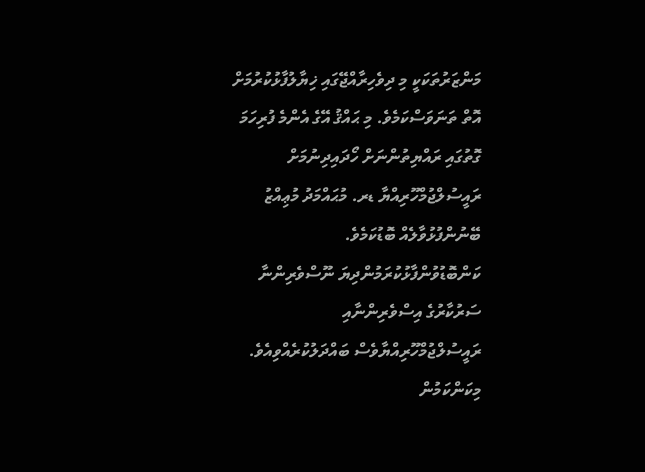މަންޒަރުތަކަކީ މި ދިވެހިރާއްޖޭގައި ޚިޔާލުފާޅުކުރުމަށް އޮތް ތަނަވަސްކަމެވެ. މި ޙައްޤު އޭގެ އެންމެ ފުރިހަމަ ގޮތުގައި ރައްޔިތުންނަށް ހޯދައިދިނުމަށް ރައީސުލްޖުމްހޫރިއްޔާ ޑރ. މުޙައްމަދު މުޢިއްޒު ބޭނުންފުޅުވާލެއް ބޮޑުކަމެވެ. ކަންބޮޑުވުންފާޅުކުރަމުންދިޔަ ނޫސްވެރިންނާ ސަރުކާރުގެ އިސްވެރިންނާއި ރައީސުލްޖުމްހޫރިއްޔާވެސް ބައްދަލުކުރެއްވިއެވެ. މިކަންކަމުން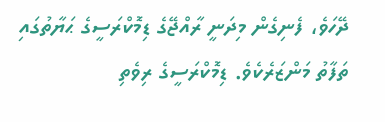ދޭހަވެ، ފެނިގެން މިދަނީ ރާއްޖޭގެ ޑިމޮކްރަސީގެ ޙަޔާތުގައި ތަފާތު މަންޒަރެކެވެ. ޑިމޮކްރަސީގެ ރިވެތި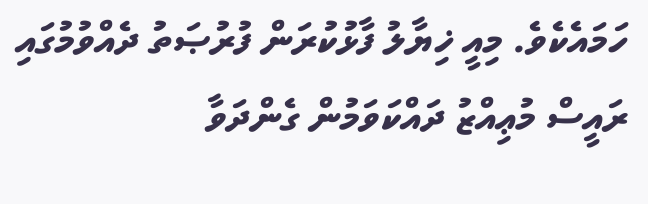ހަމައެކެވެ. މިއީ ޚިޔާލު ފާޅުކުރަން ފުރުޞަތު ދެއްވުމުގައި ރައީސް މުޢިއްޒު ދައްކަވަމުން ގެންދަވާ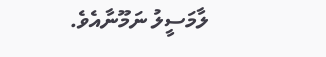ލާމަސީލު ނަމޫނާއެވެ.